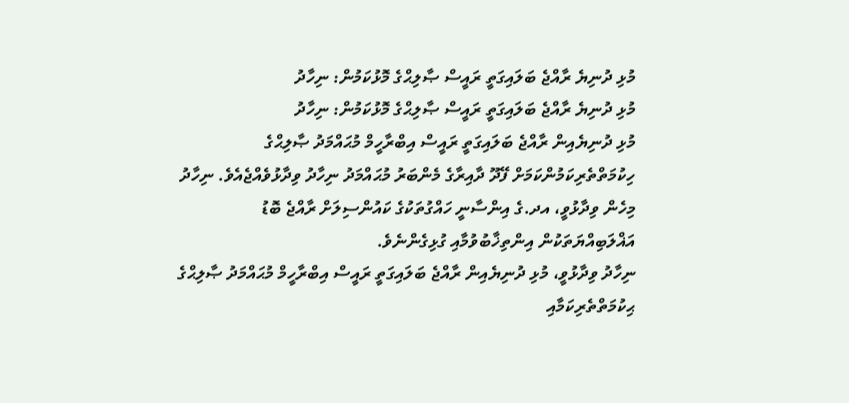މުޅި ދުނިޔެ ރާއްޖެ ބަލައިގަތީ ރައީސް ޞާލިޙްގެ މޮޅުކަމުން: ނިހާދު
މުޅި ދުނިޔެ ރާއްޖެ ބަލައިގަތީ ރައީސް ޞާލިޙްގެ މޮޅުކަމުން: ނިހާދު
މުޅި ދުނިޔެއިން ރާއްޖެ ބަލައިގަތީ ރައީސް އިބްރާހީމް މުޙައްމަދު ޞާލިޙްގެ ހިކުމަތްތެރިކަމުންކަމަށް ފޭދޫ ދާއިރާގެ މެންބަރު މުޙައްމަދު ނިހާދު ވިދާޅުވެއްޖެއެވެ. ނިހާދު މިހެން ވިދާޅުވީ، އދ.ގެ އިންސާނީ ހައްގުތަކުގެ ކައުންސިލަށް ރާއްޖެ ބޮޑު އަޣްލަބިއްޔަތަކުން އިންތިޚާބުވުމާއި ގުޅިގެންނެވެ.
ނިހާދު ވިދާޅުވީ، މުޅި ދުނިޔެއިން ރާއްޖެ ބަލައިގަތީ ރައީސް އިބްރާހީމް މުޙައްމަދު ޞާލިޙްގެ ޙިކުމަތްތެރިކަމާއި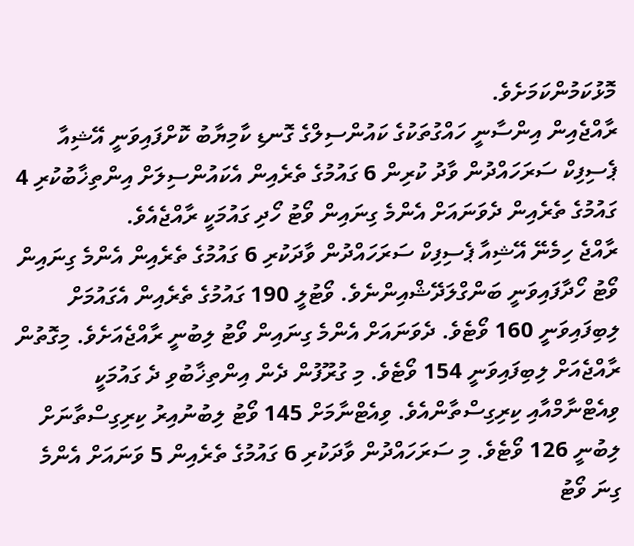މޮޅުކަމުންކަމަށެވެ.
ރާއްޖެއިން އިންސާނީ ހައްގުތަކުގެ ކައުންސިލްގެ ގޮނޑި ކާމިޔާބު ކޮށްފައިވަނީ އޭޝިއާ ޕެސިފިކް ސަރަހައްދުން ވާދު ކުރިން 6 ގައުމުގެ ތެރެއިން އެކައުންސިލަށް އިންތިޚާބުކުރި 4 ގައުމުގެ ތެރެއިން ދެވަނައަށް އެންމެ ގިނައިން ވޯޓު ހޯދި ގައުމަކީ ރާއްޖެއެވެ.
ރާއްޖެ ހިމެނޭ އޭޝިއާ ޕެސިފިކް ސަރަހައްދުން ވާދަކުރި 6 ގައުމުގެ ތެރެއިން އެންމެ ގިނައިން ވޯޓު ހޯދާފައިވަނީ ބަންގްލަދޭޝްއިންނެވެ. ވޯޓުލީ 190 ގައުމުގެ ތެރެއިން އެގައުމަށް ލިބިފައިވަނީ 160 ވޯޓެވެ. ދެވަނައަށް އެންމެ ގިނައިން ވޯޓު ލިބުނީ ރާއްޖެއަށެވެ. މިގޮތުން ރާއްޖެއަށް ލިބިފައިވަނީ 154 ވޯޓެވެ. މި ގުރޫފުން ދެން އިންތިޚާބުވި ދެ ގައުމަކީ ވިއެޓްނާމްއާއި ކިރިގިސްތާންއެވެ. ވިއެޓްނާމަށް 145 ވޯޓު ލިބުނުއިރު ކިރިގިސްތާނަށް ލިބުނީ 126 ވޯޓެވެ. މި ސަރަހައްދުން ވާދަކުރި 6 ގައުމުގެ ތެރެއިން 5 ވަނައަށް އެންމެ ގިނަ ވޯޓު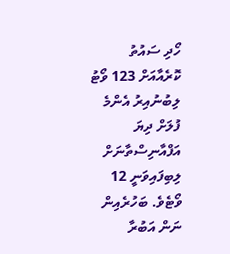ހޯދި ސައުތު ކޮރެއާއަށް 123 ވޯޓު ލިބުނުއިރު އެންމެ ފުލަށް ދިޔަ އަފްއާނިސްތާނަށް ލިބިފައިވަނީ 12 ވޯޓެވެ. ބަހުރެއިން ނަން އަބުރާ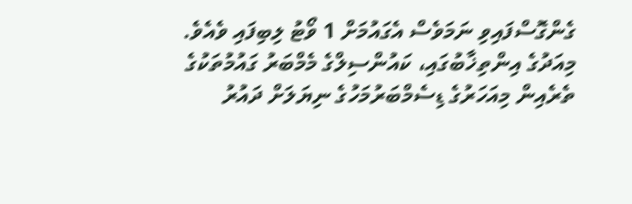ގެންގޮސްފައިވި ނަމަވެސް އެގައުމަށް 1 ވޯޓު ލިބިފައި ވެއެވެ.
މިއަދުގެ އިންތިޚާބުގައި، ކައުންސިލްގެ މެމްބަރު ގައުމުތަކުގެ ތެރެއިން މިއަހަރުގެ ޑިސެމްބަރުމަހުގެ ނިޔަލަށް ދައުރު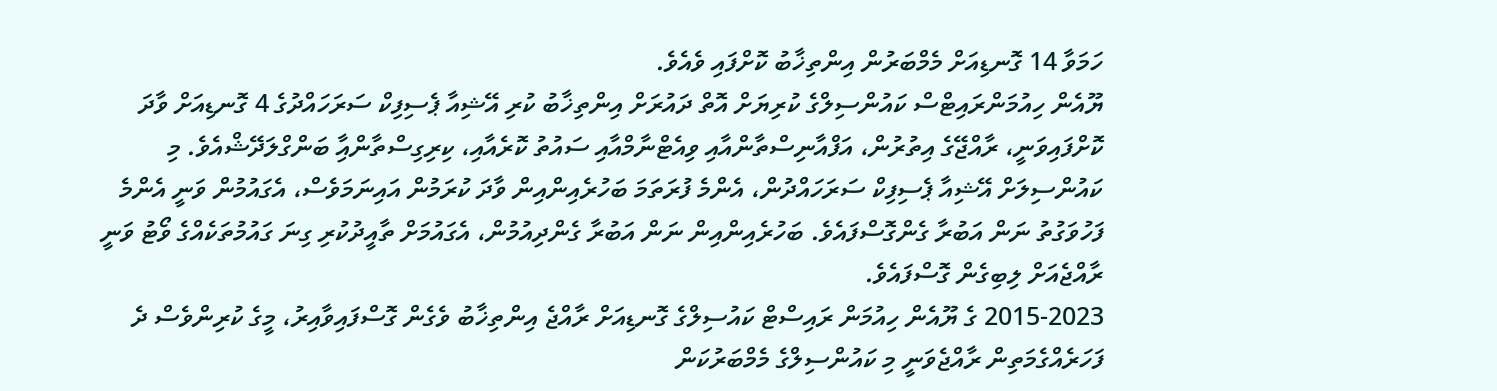ހަމަވާ 14 ގޮނޑިއަށް މެމްބަރުން އިންތިޚާބު ކޮށްފައި ވެއެވެ.
ޔޫއެން ހިއުމަންރައިޓްސް ކައުންސިލްގެ ކުރިޔަށް އޮތް ދައުރަށް އިންތިޚާބު ކުރި އޭޝިއާ ޕެސިފިކް ސަރަހައްދުގެ 4 ގޮނޑިއަށް ވާދަ ކޮށްފައިވަނީ، ރާއްޖޭގެ އިތުރުން، އަފްއާނިސްތާންއާއި ވިއެޓްނާމްއާއި ސައުތު ކޮރެއާއި، ކިރިގިސްތާންއާި ބަންގްލަދޭޝްއެވެ. މި ކައުންސިލަށް އޭޝިއާ ޕެސިފިކް ސަރަހައްދުން، އެންމެ ފުރަތަމަ ބަހުރެއިންއިން ވާދަ ކުރަމުން އައިނަމަވެސް، އެގައުމުން ވަނީ އެންމެ ފަހުވަގުތު ނަން އަބުރާ ގެންގޮސްފައެވެ. ބަހުރެއިންއިން ނަން އަބުރާ ގެންދިއުމުން، އެގައުމަށް ތާއީދުކުރި ގިނަ ގައުމުތަކެއްގެ ވޯޓު ވަނީ ރާއްޖެއަށް ލިބިގެން ގޮސްފައެވެ.
2015-2023 ގެ ޔޫއެން ހިއުމަން ރައިސްޓް ކައުސިލްގެ ގޮނޑިއަށް ރާއްޖެ އިންތިޚާބު ވެގެން ގޮސްފައިވާއިރު، މީގެ ކުރިންވެސް ދެ ފަހަރެއްގެމަތިން ރާއްޖެވަނީ މި ކައުންސިލްގެ މެމްބަރުކަން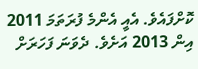ކޮށްފައެވެ. އެއީ އެންމެ ފުރަތަމަ 2011 އިން 2013 އަށެވެ. ދެވަނަ ފަހަރަށް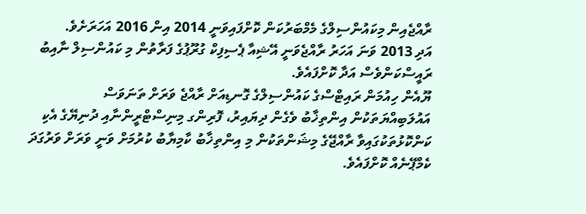ރާއްޖެއިން މިކައުންސިލްގެ މެމްބަރުކަން ކޮށްފައިވަނީ 2014 އިން 2016 އަހަރަށެވެ.
އަދި 2013 ވަނަ އަހަރު ރާއްޖެވަނީ އޭޝިއާ ޕެސިފިކް ގުރޫޕުގެ ފަރާތުން މި ކައުންސިލް ނާއިބު ރައީސްކަންވެސް އަދާ ކޮށްފައެވެ.
ޔޫއެން ހިއުމަން ރައިޓްސްގެ ކައުންސިލްގެ ގޮނޑިއަށް ރާއްޖެ ވަރަށް ތަނަވަސް އައުލަބިއްޔަތަކުން އިންތިޚާބު ވެގެން ދިޔައިރު، ފޮރިންގ މިނިސްޓްރީންނާއި ދުނިޔޭގެ އެކި ކަންކޮޅުތަކުގައިވާ ރާއްޖޭގެ މިޝަންތަކުން މި އިންތިޚާބު ކާމިޔާބު ކުރުމަށް ވަނީ ވަރަށް ވަރުގަދަ ކެމްޕޭނެއް ކޮށްފައެވެ.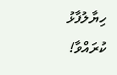ހިޔާލުފާޅު ކުރައްވާ!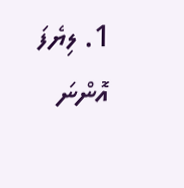1. ލިޔެފަ އޮންނަ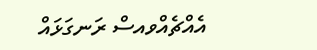އެއްޗެއްވއސް ރަނގަޅައް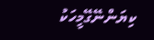ކިޔަންނޭގޭމީހަކު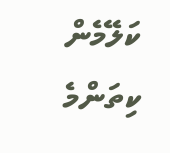ކަލޭމެން ކިތަންމެ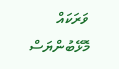ވަރަކައް މޮޅޭބުންޔަސް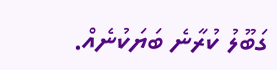ގަބޫލު ކުރާނެ ބަޔަކުނެއް.